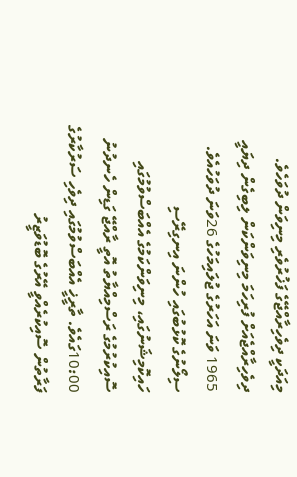މިއަދަކީ ދިވެހިރާއްޖޭގެ ފަޚުރުވެރި މިނިވަން ދުވަހެވެ. ދިވެހިރާއްޖެއަށް ފުރިހަމަ މިނިވަންކަން ލިބިގެން ދިޔައީ 1965 ވަނަ އަހަރުގެ ޖުލައިމަހުގެ 26ވަނަ ދުވަހުއެވެ. ސިލޯނުގެ ކޮޅުބުގައި ހުންނަ އިނގިރޭސި ހައިކޮމިޝަނުގައި، މިނިވަންކަމުގެ އެއްބަސްވުމުގައި ސޮއިކުރުމުގެ ރަސްމިއްޔާތު އޮތީ ރާއްޖޭ ގަޑިން ހެނދުނު 10:00ގައެވެ. ތާރީޚީ އެއްބަސްވުމުގައި ދިވެހި ސަރުކާރުގެ ފަރާތުން ސޮއިކުރެއްވީ އޭރުގެ ބޮޑުވަޒީރު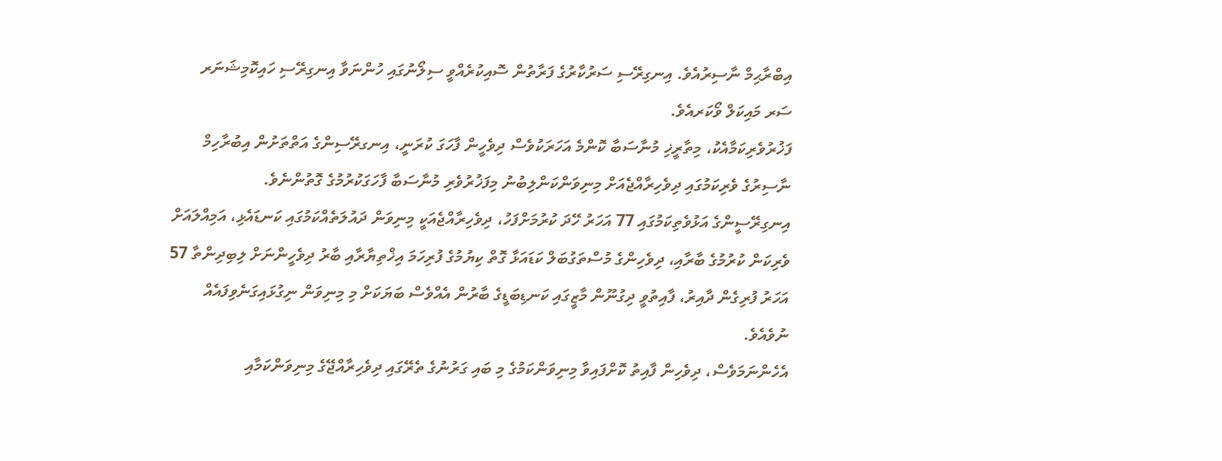އިބްރާޙިމް ނާސިރުއެވެ. އިނގިރޭސި ސަރުކާރުގެ ފަރާތުން ސޮއިކުރެއްވީ ސިލޯނުގައި ހުންނަވާ އިނގިރޭސި ހައިކޮމިޝަނަރ ސަރ މައިކަލް ވޯކަރއެވެ.
ފަޚުރުވެރިކަމާއެކު، މިތާރީޚި މުނާސަބާ ކޮންމެ އަހަރަކުވެސް ދިވެހީން ފާހަގަ ކުރަނީ، އިނގރޭސިންގެ އަތްތަށުން އިބުރާހިމް ނާސިރުގެ ވެރިކަމުގައި ދިވެހިރާއްޖެއަށް މިނިވަންކަންލިބުނު މިފަޚުރުވެރި މުނާސަބާ ފާހަގަކުރުމުގެ ގޮތުންނެވެ.
އިނގިރޭސީންގެ އަޅުވެތިކަމުގައި 77 އަހަރު ހޭދަ ކުރުމަށްފަހު، ދިވެހިރާއްޖެއަކީ މިނިވަން ދައުލަތެއްކަމުގައި ކަނޑައެޅި، އަމިއްލައަށް ވެރިކަން ކުރުމުގެ ބާރާއި، ދިވެހިންގެ މުސްތަގުބަލް ކަޑައަޅާ ގޮތް ކިޔުމުގެ ފުރިހަމަ އިޚްތިޔާރާއި ބާރު ދިވެހީންނަށް ލިބިދިންތާ 57 އަހަރު ފުރިގެން ދާއިރު، ފާއިތުވީ ދިގުނޫން މާޒީގައި ކަނޑިބަޑީގެ ބާރުން އެއްވެސް ބަޔަކަށް މި މިނިވަން ނިގުޅައިގަނެވިފައެއް ނުވެއެވެ.
އެހެންނަމަވެސް، ދިވެހިން ފާއިތު ކޮށްފައިވާ މިނިވަންކަމުގެ މި ބައި ގަރުނުގެ ތެރޭގައި ދިވެހިރާއްޖޭގެ މިނިވަންކަމާއި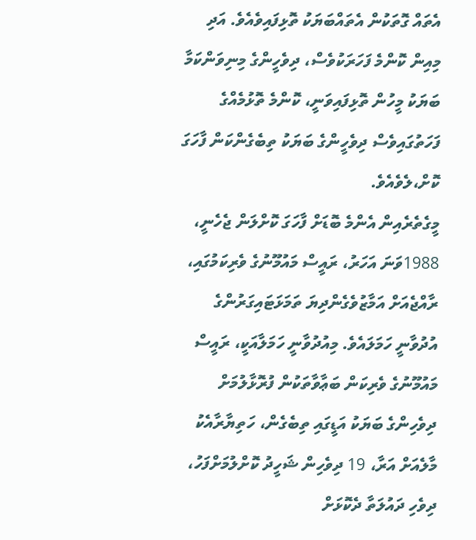އެތައް ގޮތަކުން އެތައްބަޔަކު ތޮޅިފައިވެއެވެ. އަދި މިއިން ކޮންމެ ފަހަރަކުވެސް، ދިވެހީންގެ މިނިވަންކަމާ ބަޔަކު މީހުން ތޮޅިފައިވަނީ، ކޮންމެ ތޮޅުމެއްގެ ފަހަތުގައިވެސް ދިވެހީންގެ ބަޔަކު ތިބެގެންކަން ފާހަގަ ކޮށް،ލެވެއެވެ.
މީގެތެރެއިން އެންމެ ބޮޑަށް ފާހަގަ ކޮށްލަން ޖެހެނީ، 1988ވަނަ އަހަރު، ރައީސް މައުމޫނުގެ ވެރިކަމުގައި، ރާއްޖެއަށް އަމާޒުވެގެންދިޔަ ތަމަޅަޓައިގަރުންގެ އުދުވާނީ ހަމަލައެވެ. މިއުދުވާނީ ހަމަލާއަކީ، ރައީސް މައުމޫނުގެ ވެރިކަން ބަޢާވާތަކުން ފުރޮޅާލުމަށް ދިވެހިންގެ ބަޔަކު އަޑީގައި ތިބެގެން، ހަތިޔާރާއެކު މާލެއަށް އަރާ، 19 ދިވެހިން ޝަހީދު ކޮށްލުމަށްފަހު، ދިވެހި ދައުލަތާ ދެކޮޅަށް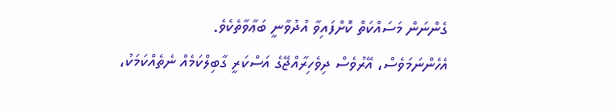ގެންނަން މަސައްކަތް ކޮށްފައިވާ އުދުވާނީ ބަޢާވާތެކެވެ.
އެހެންނަމަވެސް، އޭރުވެސް ދިވެހިރާއްޖޭގެ އަސްކަރީ ގާބިލްކަމެއް ނެތެއްކަމަކު،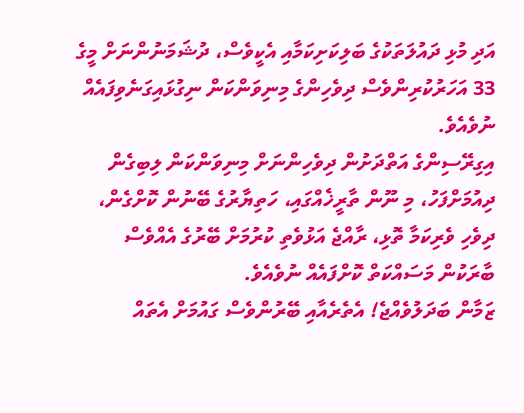އަދި މުޅި ދައުލަތަކުގެ ބަލިކަށިކަމާއި އެކީވެސް، ދުޝަމަނުންނަށް މީގެ 33 އަހަރުކުރިންވެސް ދިވެހިންގެ މިނިވަންކަން ނިގުޅައިގަނެވިފައެއް ނުވެއެވެ.
އިގިރޭސިންގެ އަތްދަށުން ދިވެހިންނަށް މިނިވަންކަން ލިބިގެން ދިއުމަށްފަހު، މި ނޫން ތާރީޚެއްގައި، ހަތިޔާރުގެ ބޭނުން ކޮށްގެން، ދިވެހި ވެރިކަމާ ތޮޅި، ރާއްޖެ އަޅުވެތި ކުރުމަށް ބޭރުގެ އެއްވެސް ބާރަކުން މަސައްކަތް ކޮށްފައެއް ނުވެއެވެ.
ޒަމާން ބަދަލުވެއްޖެ! އެތެރެއާއި ބޭރުންވެސް ގައުމަށް އެތައް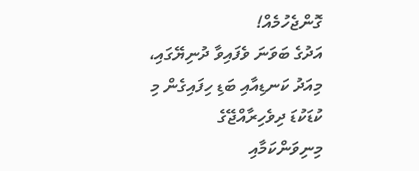ގޮންޖެހުމެއް!
އަދުގެ ބަވަނަ ވެފައިވާ ދުނިޔޭގައި، މިއަދު ކަނޑިއާއި ބަޑި ހިފައިގެން މި ކުޑަކުޑަ ދިވެހިރާއްޖޭގެ މިނިވަންކަމާއި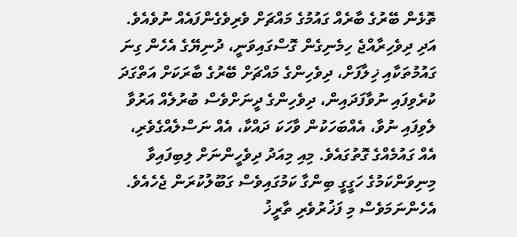ތޮޅެން ބޭރުގެ ބާރެއް ގައުމުގެ މައްޗަށް ވެރިވެގެންފައެއް ނުވެއެވެ.
އަދި ދިވެހިރާއްޖެ ހިމެނިގެން ގޮސްގައިވަނީ، ދުނިޔޭގެ އެހެން ގިނަ ގައުމުތަކާއި ޚިލާފަށް، ދިވެހިންގެ މައްޗަށް ބޭރުގެ ބާރަކަށް އަތްގަދަ ކުރެވިފައި ނުވާފަދައިން، ދިވެހިންގެ ދީނަށްވެސް ބުރުލެއް އަރުވާ ލެވިފައި ނުވާ، އެއްބަހަކުން ވާހަކަ ދައްކާ، އެއް ނަސްލެއްގެވެރި، އެއް ގައުމެއްގެ ގޮތުގައެވެ. މިއި މިއަދު ދިވެހީންނަށް ލިބިފައިވާ މިނިވަންކަމުގެ ހަގީގީ ބިންގާ ކަމުގައިވެސް ގަބޫލުކުރަން ޖެހެއެވެ.
އެހެންނަމަވެސް މި ފަޚުރުވެރި ތާރީޚު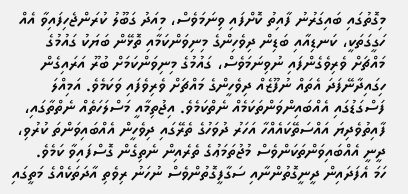މިގޮތުގައި ބައިގަރުނު ފާއިތު ކޮށްފައި ވިނަމަވެސް، މިއަދު ގަބޫލު ކުރަންޖެހިފައިވާ އެއް ހަގީގަތަކީ، ކަނޑިއާއި ބަޑިން ދިވެހިންގެ މިނިވަންކަމާއި ތޮޅޭން ބަޔަކު ގައުމުގެ މައްޗަށް ވެރިވެގެންފައި ނުވިނަމަވެސް، ގައުމުގެ މިނިވަންކަމަށް ބުރޫ އަރައިގެން ހިގައިދާނޭފަދަ އެތައް ނުފޫޒެއް ދިވެހީންގެ މައްޗަށް ވެރިވެފައި ވަކަމެވެ. އަމިއްލަ ފަސްގަޑުގައި އެއްބައިންވަންތަކަމެއް ނެތްކަމެވެ. އިޖުތިމާއީ މަސްލަހަތެއް ނެތްތާގައި، ފާއިތުވެދިޔަ އައްސަތޭކައެއްހާ އަހަރު ދުވަހުގެ ތެރޭގައި ދިވެހީން އެއްބައިވަންތަ ކުރުވި، ދީނީ އެއްބައިވަންތަކަންވެސް މުޖުތަމަޢުގެ ތެރެއިން ނެތިގެން ގޮސްފައިވާ ކަމެވެ.
ހަމަ އެފަދައިން ދީނީގޮތުންނާއި ސަގާފީގޮތުންވެސް ނުހަނު ރިވެތި އާދަތަކެއްގެ މަތީގައި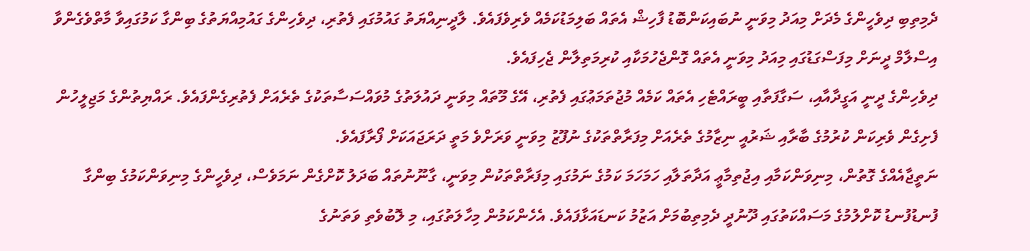ދެމިތިބި ދިވެހީންގެ މެދަށް މިއަދު މިވަނީ ނުބައިކަންބޮޑު ފާހިޝް އެތައް ބަލިމަޑުކަމެއް ވެރިވެފައެވެ. ލާދީނިއްޔަތު ގައުމުގައި ފެތުރި، ދިވެހިންގެ ގައުމިއްޔަތުގެ ބިންގާ ކަމުގައިވާ މާތްވެގެންވާ އިސްލާމް ދީނަށް މިފަސްގަޑުގައި މިއަދު މިވަނީ އެތައް ގޮންޖެހުމަކާއި ކުރިމަތިލާން ޖެހިފައެވެ.
ދިވެހިންގެ ދީނީ އަގީދާއާއި، ސަގާފަތާއި ބީރައްޓެހި އެތައް ކަމެއް މުޖުތަމަޢުގައި ފެތުރި، އޭގެ މޫތައް މިވަނީ ދައުލަތުގެ މުވައްސަސާތަކުގެ ތެރެއަށް ފެތުރިގެންފައެވެ. ރައްޔިތުންގެ މަޖިލީހުން ފެށިގެން ވެރިކަން ކުރުމުގެ ބާރާއި ޝަރުއީ ނިޒާމުގެ ތެރެއަށް މިފަރާތްތަކުގެ ނުފޫޒު މިވަނީ ވަރަށްވެ މަތީ ދަރަޖައަކަށް ފޯރާފައެވެ.
ނަތީޖާއެއްގެ ގޮތުން، މިނިވަންކަމާއި އިޖުތިމާޢީ އަދާތަލާއި ހަމަހަމަ ކަމުގެ ނަމުގައި މިފަރާތްތަކުން މިވަނީ، ގާނޫނުތައް ބަދަލު ކޮށްގެން ނަމަވެސް، ދިވެހީންގެ މިނިވަންކަމުގެ ބިންގާ ފުނޑުފުނޑު ކޮށްލުމުގެ މަސައްކަތުގައި ދޫނުދީ ދެމިތިބުމަށް އަޒުމު ކަނޑައަޅާފައެވެ. އެހެންކަމުން މިހާލަތުގައި، މި ލޮބުވެތި ވަތަނުގެ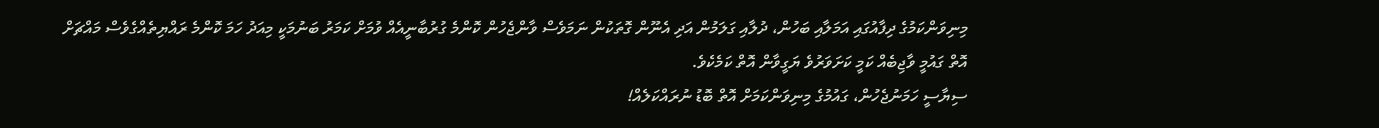މިނިވަންކަމުގެ ދިފާއުގައި އަމަލާއި ބަހުން، ދުލާއި ގަލަމުން އަދި އެނޫން ގޮތަކުން ނަމަވެސް ވާންޖެހުން ކޮންމެ ގުރުބާނީއެއް ވުމަށް ކަމަރު ބަނުމަކީ މިއަދު ހަމަ ކޮންމެ ރައްޔިތެއްގެވެސް މައްޗަށް އޮތް ގައުމީ ވާޖިބެއް ކަމީ ކަށަވަރުވެ ޔަގީވާން އޮތް ކަމެކެވެ.
ސިޔާސީ ހަމަނުޖެހުން، ގައުމުގެ މިނިވަންކަމަށް އޮތް ބޮޑު ނުރައްކަލެއް!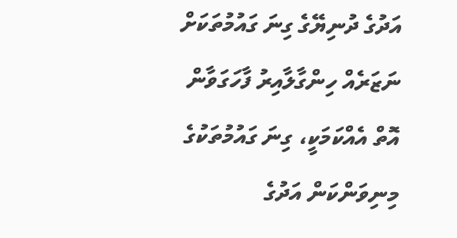އަދުގެ ދުނިޔޭގެ ގިނަ ގައުމުތަކަށް ނަޒަރެއް ހިންގާލާއިރު ފާހަގަވާން އޮތް އެއްކަމަކީ، ގިނަ ގައުމުތަކުގެ މިނިވަންކަން އަދުގެ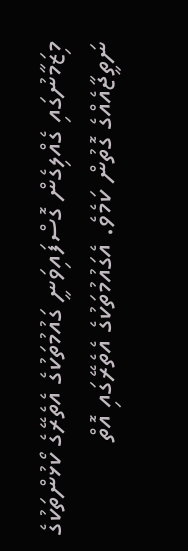މިޒަމާނުގައި ގެއްލިގެން ގޮސްފައިވަނީ ގައުމުތަކުގެ އެތެރޭގެ ކޯޅުންތަކުގެ ނަތީޖާއެއްގެ ގޮތުން ކަމެވެ. އެގައުމުތަކުގެ އެތެރޭގައި އޮތް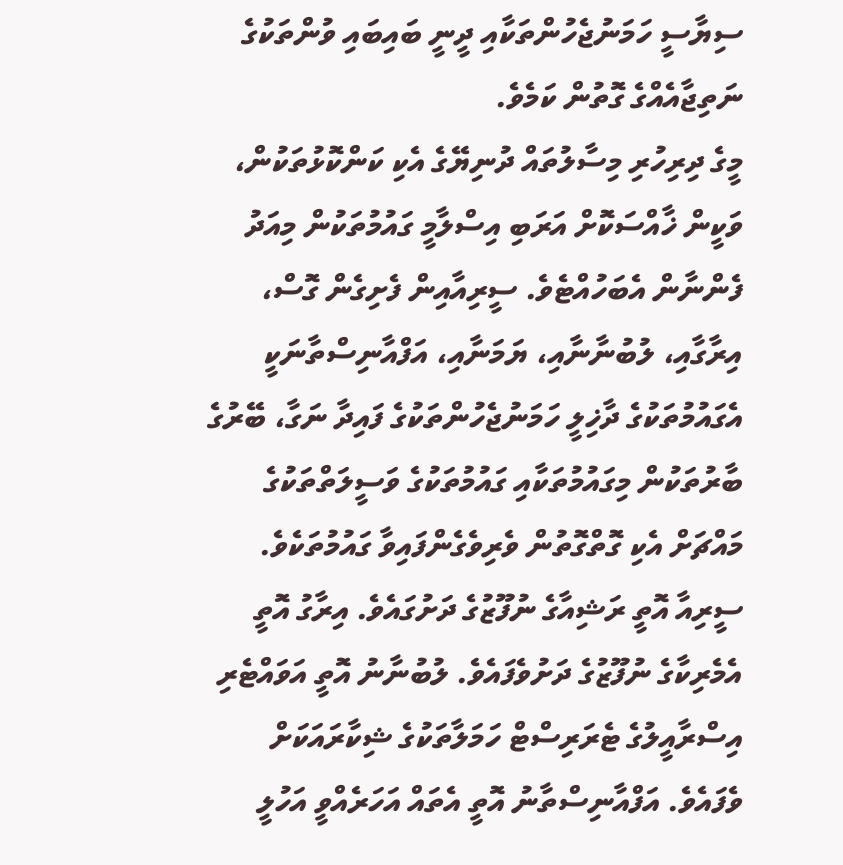ސިޔާސީ ހަމަނުޖެހުންތަކާއި ދީނީ ބައިބައި ވުންތަކުގެ ނަތިޖާއެއްގެ ގޮތުން ކަމެވެ.
މީގެ ދިރިހުރި މިސާލުތައް ދުނިޔޭގެ އެކި ކަންކޮޅުތަކުން، ވަކީން ޚާއްސަކޮށް އަރަބި އިސްލާމީ ގައުމުތަކުން މިއަދު ފެންނާން އެބަހުއްޓެވެ. ސީރިއާއިން ފެށިގެން ގޮސް، އިރާގާއި، ލުބުނާނާއި، ޔަމަނާއި، އަފްއާނިސްތާނަކީ އެގައުމުތަކުގެ ދާޚިލީ ހަމަނުޖެހުންތަކުގެ ފައިދާ ނަގާ، ބޭރުގެ ބާރުތަކުން މިގައުމުތަކާއި ގައުމުތަކުގެ ވަސީލަތްތަކުގެ މައްޗަށް އެކި ގޮތްގޮތުން ވެރިވެގެންފައިވާ ގައުމުތަކެވެ.
ސީރިއާ އޮތީ ރަޝިއާގެ ނުފޫޒުގެ ދަށުގައެވެ. އިރާގު އޮތީ އެމެރިކާގެ ނުފޫޒުގެ ދަށުވެފައެވެ. ލުބުނާނު އޮތީ އަވައްޓެރި އިސްރާއީލުގެ ޓެރަރިސްޓް ހަމަލާތަކުގެ ޝިކާރައަކަށް ވެފައެވެ. އަފްއާނިސްތާނު އޮތީ އެތައް އަހަރެއްވީ އަހުލީ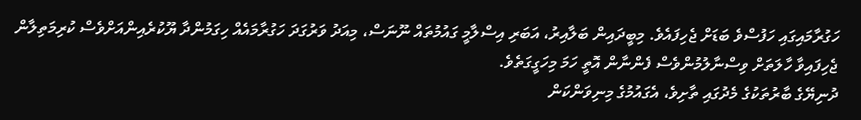ހަގުރާމައިގައި ހަފުސްވެ ބަޑަށް ޖެހިފައެވެ. މިބީދައިން ބަލާއިރު، އަބަރި އިސްލާމީ ގައުމުތައް ނޫނަސް، މިއަދު ވަރުގަދަ ހަގުރާމައެއް ހިގަމުންދާ ޔޫކުރެއިންއަށްވެސް ކުރިމަތިލާން ޖެހިފައިވާ ހާލަތަށް ވިސްނާލުމުންވެސް ފެންނާން އޮތީ ހަމަ މިހަގީގަތެވެ.
ދުނިޔޭގެ ބާރުތަކުގެ މެދުގައި ތާށިވެ، އެގައުމުގެ މިނިވަންކަން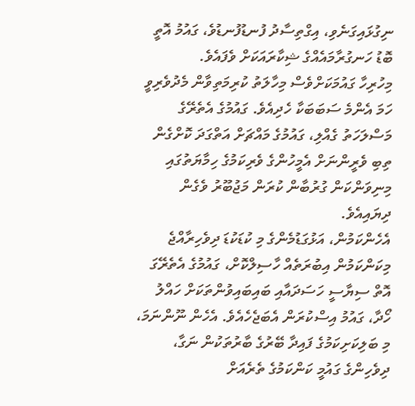ނިގުޅައިގަނެވި، އިގްތިސާދު ފުނޑުފުނޑުވެ، ގައުމު އޮތީ ބޮޑު ހަނގުރާމައެއްގެ ޝިކާރައަކަށް ވެފައެވެ.
މިހުރިހާ ގައުމަކަށްވެސް މިހާލަތު ކުރިމަތިވާން މެދުވެރިވީ ހަމަ އެންމެ ސަބަބަކާ ހެދިއެވެ. ގައުމުގެ އެތެރޭގެ މަސްލަހަތު ގެއްލި، ގައުމުގެ މައްޗަށް އަތްގަދަ ކޮށްގެން ތިބި ވެރީންނަށް އެމީހުންގެ ވެރިކަމުގެ ހިމާޔަތުގައި މިނިވަންކަން ގުރުބާން ކުރަން މަޖުބޫރު ވެގެން ދިޔައިއެވެ.
އެހެންކަމުން، އަޅުގަޑުމެންގެ މި ކުޑަކުޑަ ދިވެހިރާއްޖެ މިކަންކަމުން އިބުރަތެއް ހާސިލްކޮށް، ގައުމުގެ އެތެރޭގަ އޮތް ސިޔާސީ ހަސަދައާއި ބައިބައިވުންތަކަށް ހައްލު ހޯދާ، ގައުމު އިސްކުރަން އެބަޖެހެއެވެ. އެހެން ނޫންނަމަ، މި ބަލިކަށިކަމުގެ ފައިދާ ބޭރުގެ ބާރުތަކުން ނަގާ، ދިވެހިންގެ ގައުމީ ކަންކަމުގެ ތެރެއަށް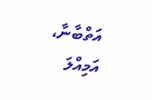އަތްބާނާ، އަމިއްލަ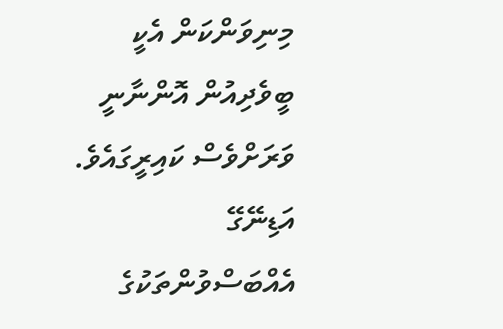މިނިވަންކަން އެކީ ބީވެދިއުން އޮންނާނީ ވަރަށްވެސް ކައިރީގައެވެ.
އަޑިނޭގޭ އެއްބަސްވުންތަކުގެ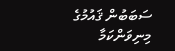ސަބަބުން ޤައުމުގެ މިނިވަންކަމާ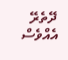ދޭތެރޭ އެއްވެސް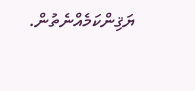ޔަޤިންކަމެއްނެތުން.